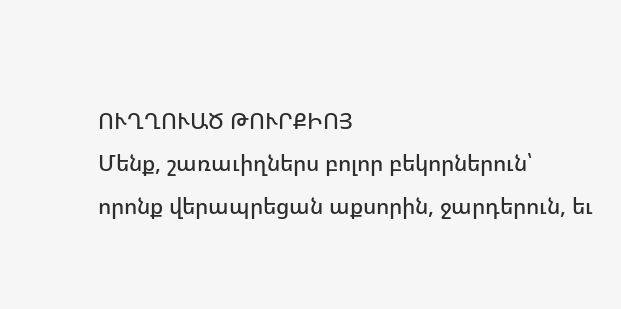ՈՒՂՂՈՒԱԾ ԹՈՒՐՔԻՈՅ
Մենք, շառաւիղներս բոլոր բեկորներուն՝ որոնք վերապրեցան աքսորին, ջարդերուն, եւ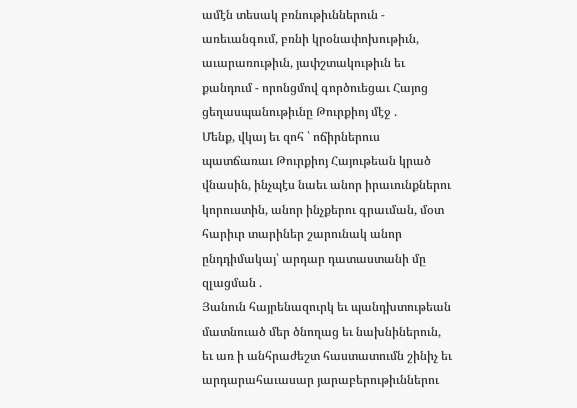ամէն տեսակ բռնութիւններուն - առեւանգում, բռնի կրօնափոխութիւն, աւարառութիւն, յափշտակութիւն եւ քանդում - որոնցմով գործուեցաւ Հայոց ցեղասպանութիւնը Թուրքիոյ մէջ .
Մենք, վկայ եւ զոհ ՝ ոճիրներուս պատճառաւ Թուրքիոյ Հայութեան կրած վնասին, ինչպէս նաեւ անոր իրաւունքներու կորուստին, անոր ինչքերու գրաւման, մօտ հարիւր տարիներ շարունակ անոր ընդդիմակայ՝ արդար դատաստանի մը զլացման .
Յանուն հայրենազուրկ եւ պանդխտութեան մատնուած մեր ծնողաց եւ նախնիներուն, եւ առ ի անհրաժեշտ հաստատումն շինիչ եւ արդարահաւասար յարաբերութիւններու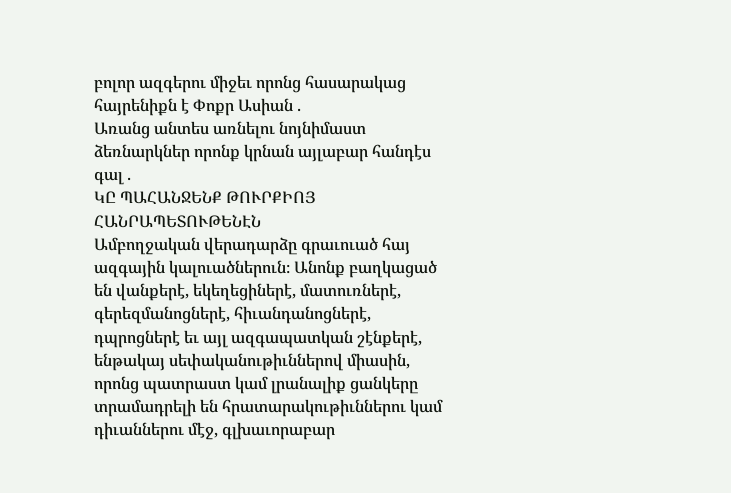բոլոր ազգերու միջեւ որոնց հասարակաց հայրենիքն է Փոքր Ասիան .
Առանց անտես առնելու նոյնիմաստ ձեռնարկներ որոնք կրնան այլաբար հանդէս գալ .
ԿԸ ՊԱՀԱՆՋԵՆՔ ԹՈՒՐՔԻՈՅ ՀԱՆՐԱՊԵՏՈՒԹԵՆԷՆ
Ամբողջական վերադարձը գրաւուած հայ ազգային կալուածներուն։ Անոնք բաղկացած են վանքերէ, եկեղեցիներէ, մատուռներէ, գերեզմանոցներէ, հիւանդանոցներէ, դպրոցներէ եւ այլ ազգապատկան շէնքերէ, ենթակայ սեփականութիւններով միասին, որոնց պատրաստ կամ լրանալիք ցանկերը տրամադրելի են հրատարակութիւններու կամ դիւաններու մէջ, գլխաւորաբար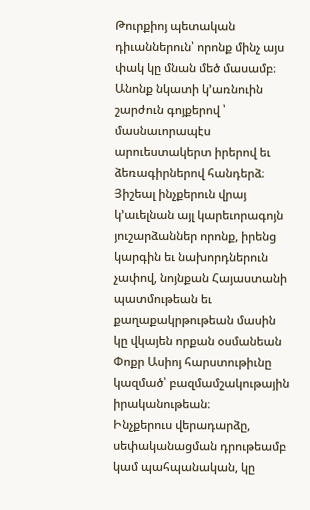Թուրքիոյ պետական դիւաններուն՝ որոնք մինչ այս փակ կը մնան մեծ մասամբ։ Անոնք նկատի կ’առնուին շարժուն գոյքերով ՝ մասնաւորապէս արուեստակերտ իրերով եւ ձեռագիրներով հանդերձ։
Յիշեալ ինչքերուն վրայ կ’աւելնան այլ կարեւորագոյն յուշարձաններ որոնք, իրենց կարգին եւ նախորդներուն չափով, նոյնքան Հայաստանի պատմութեան եւ քաղաքակրթութեան մասին կը վկայեն որքան օսմանեան Փոքր Ասիոյ հարստութիւնը կազմած՝ բազմամշակութային իրականութեան։
Ինչքերուս վերադարձը, սեփականացման դրութեամբ կամ պահպանական, կը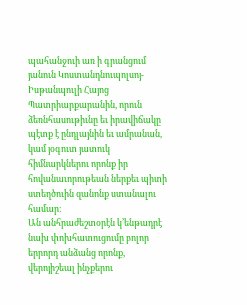պահանջուի առ ի գրանցում յանուն Կոստանդնուպոլսոյ-Իսթանպուլի Հայոց Պատրիարքարանին, որուն ձեռնհասութիւնը եւ իրավիճակը պէտք է ընդլայնին եւ ամրանան, կամ յօգուտ յատուկ հիմնարկներու որոնք իր հովանաւորութեան ներքեւ պիտի ստեղծուին զանոնք ստանալու համար։
Ան անհրաժեշտօրէն կ’ենթադրէ նախ փոխհատուցումը բոլոր երրորդ անձանց որոնք, վերոյիշեալ ինչքերու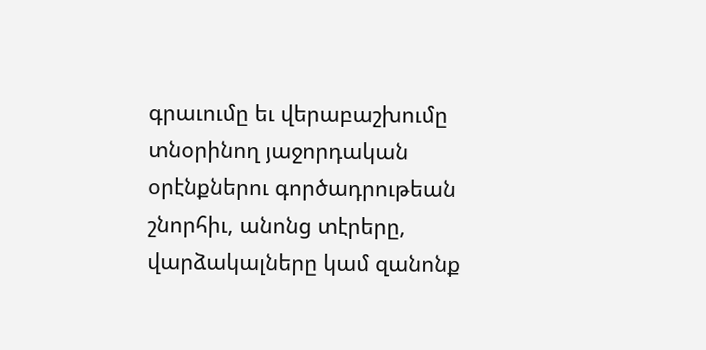գրաւումը եւ վերաբաշխումը տնօրինող յաջորդական օրէնքներու գործադրութեան շնորհիւ, անոնց տէրերը, վարձակալները կամ զանոնք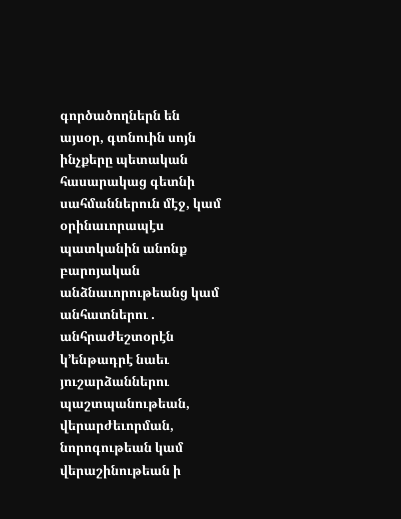գործածողներն են այսօր, գտնուին սոյն ինչքերը պետական հասարակաց գետնի սահմաններուն մէջ, կամ օրինաւորապէս պատկանին անոնք բարոյական անձնաւորութեանց կամ անհատներու . անհրաժեշտօրէն կ’ենթադրէ նաեւ յուշարձաններու պաշտպանութեան, վերարժեւորման, նորոգութեան կամ վերաշինութեան ի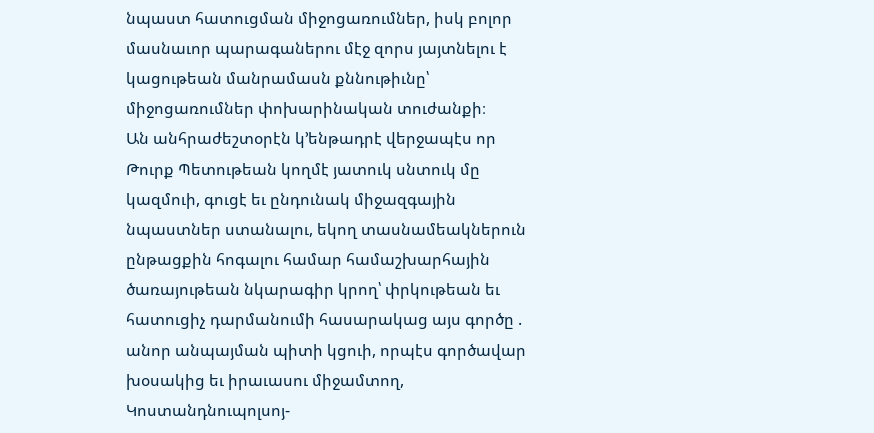նպաստ հատուցման միջոցառումներ, իսկ բոլոր մասնաւոր պարագաներու մէջ զորս յայտնելու է կացութեան մանրամասն քննութիւնը՝ միջոցառումներ փոխարինական տուժանքի։
Ան անհրաժեշտօրէն կ’ենթադրէ վերջապէս որ Թուրք Պետութեան կողմէ յատուկ սնտուկ մը կազմուի, գուցէ եւ ընդունակ միջազգային նպաստներ ստանալու, եկող տասնամեակներուն ընթացքին հոգալու համար համաշխարհային ծառայութեան նկարագիր կրող՝ փրկութեան եւ հատուցիչ դարմանումի հասարակաց այս գործը . անոր անպայման պիտի կցուի, որպէս գործավար խօսակից եւ իրաւասու միջամտող, Կոստանդնուպոլսոյ-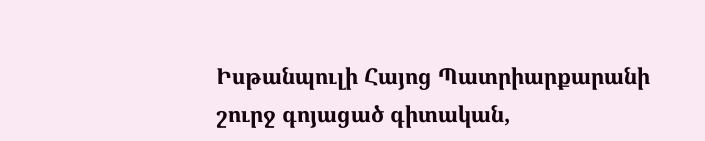Իսթանպուլի Հայոց Պատրիարքարանի շուրջ գոյացած գիտական,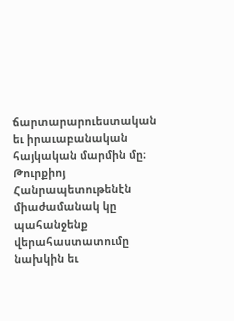ճարտարարուեստական եւ իրաւաբանական հայկական մարմին մը։
Թուրքիոյ Հանրապետութենէն միաժամանակ կը պահանջենք վերահաստատումը նախկին եւ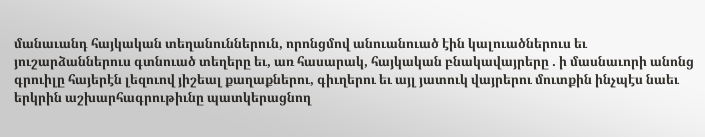մանաւանդ հայկական տեղանուններուն, որոնցմով անուանուած էին կալուածներուս եւ յուշարձաններուս գտնուած տեղերը եւ, առ հասարակ, հայկական բնակավայրերը . ի մասնաւորի անոնց գրուիլը հայերէն լեզուով յիշեալ քաղաքներու, գիւղերու եւ այլ յատուկ վայրերու մուտքին ինչպէս նաեւ երկրին աշխարհագրութիւնը պատկերացնող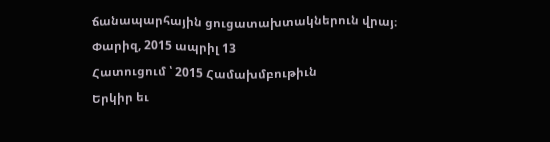ճանապարհային ցուցատախտակներուն վրայ։
Փարիզ, 2015 ապրիլ 13
Հատուցում ՝ 2015 Համախմբութիւն
Երկիր եւ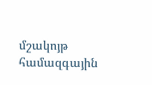մշակոյթ համազգային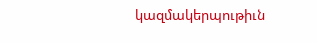կազմակերպութիւն